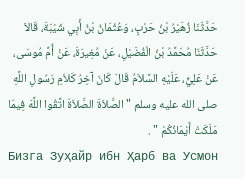حَدَّثَنَا زُهَيْرُ بْنُ حَرْبٍ، وَعُثْمَانُ بْنُ أَبِي شَيْبَةَ، قَالاَ حَدَّثَنَا مُحَمَّدُ بْنُ الْفُضَيْلِ، عَنْ مُغِيرَةَ، عَنْ أُمِّ مُوسَى، عَنْ عَلِيٍّ، عَلَيْهِ السَّلاَمُ قَالَ كَانَ آخِرُ كَلاَمِ رَسُولِ اللَّهِ صلى الله عليه وسلم " الصَّلاَةَ الصَّلاَةَ اتَّقُوا اللَّهَ فِيمَا مَلَكَتْ أَيْمَانُكُمْ " .
Бизга Зуҳайр ибн Ҳарб ва Усмон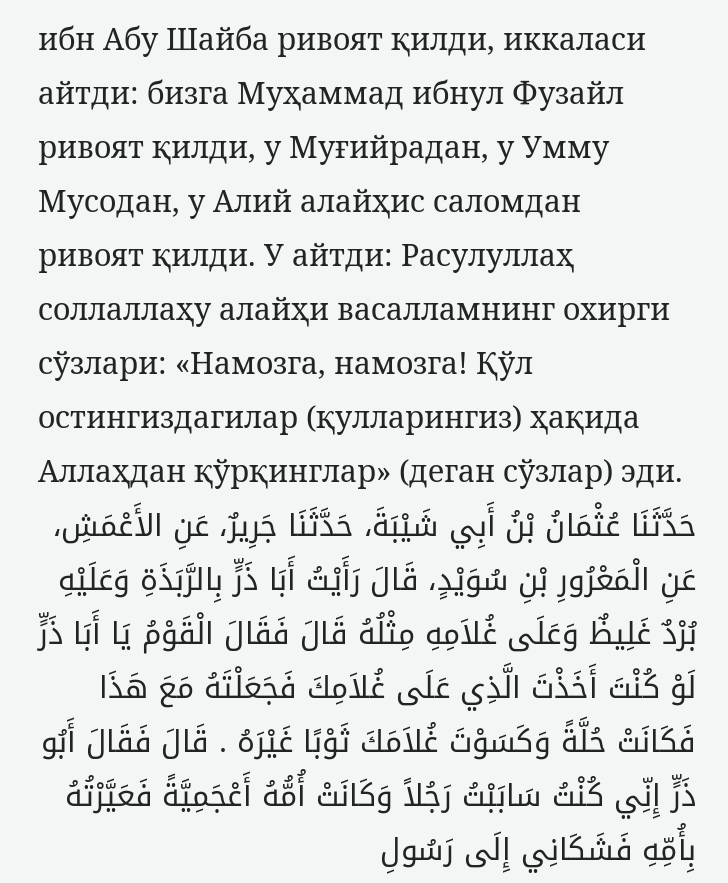ибн Абу Шайба ривоят қилди, иккаласи айтди: бизга Муҳаммад ибнул Фузайл ривоят қилди, у Муғийрадан, у Умму Мусодан, у Алий алайҳис саломдан ривоят қилди. У айтди: Расулуллаҳ соллаллаҳу алайҳи васалламнинг охирги сўзлари: «Намозга, намозга! Қўл остингиздагилар (қулларингиз) ҳақида Аллаҳдан қўрқинглар» (деган сўзлар) эди.
حَدَّثَنَا عُثْمَانُ بْنُ أَبِي شَيْبَةَ، حَدَّثَنَا جَرِيرٌ، عَنِ الأَعْمَشِ، عَنِ الْمَعْرُورِ بْنِ سُوَيْدٍ، قَالَ رَأَيْتُ أَبَا ذَرٍّ بِالرَّبَذَةِ وَعَلَيْهِ بُرْدٌ غَلِيظٌ وَعَلَى غُلاَمِهِ مِثْلُهُ قَالَ فَقَالَ الْقَوْمُ يَا أَبَا ذَرٍّ لَوْ كُنْتَ أَخَذْتَ الَّذِي عَلَى غُلاَمِكَ فَجَعَلْتَهُ مَعَ هَذَا فَكَانَتْ حُلَّةً وَكَسَوْتَ غُلاَمَكَ ثَوْبًا غَيْرَهُ . قَالَ فَقَالَ أَبُو ذَرٍّ إِنِّي كُنْتُ سَابَبْتُ رَجُلاً وَكَانَتْ أُمُّهُ أَعْجَمِيَّةً فَعَيَّرْتُهُ بِأُمِّهِ فَشَكَانِي إِلَى رَسُولِ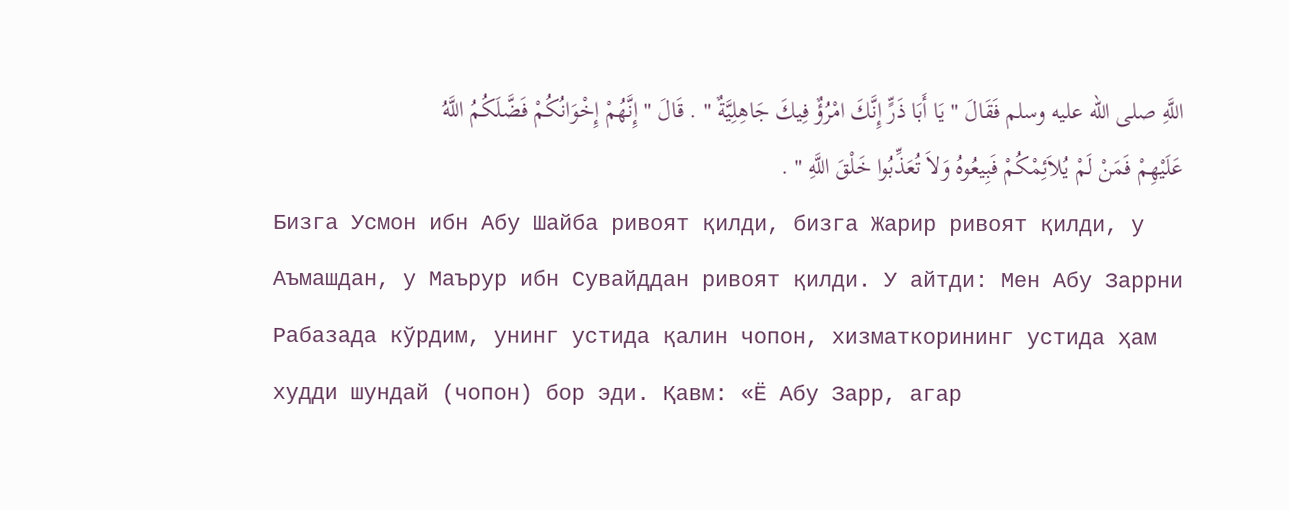اللَّهِ صلى الله عليه وسلم فَقَالَ " يَا أَبَا ذَرٍّ إِنَّكَ امْرُؤٌ فِيكَ جَاهِلِيَّةٌ " . قَالَ " إِنَّهُمْ إِخْوَانُكُمْ فَضَّلَكُمُ اللَّهُ عَلَيْهِمْ فَمَنْ لَمْ يُلاَئِمْكُمْ فَبِيعُوهُ وَلاَ تُعَذِّبُوا خَلْقَ اللَّهِ " .
Бизга Усмон ибн Абу Шайба ривоят қилди, бизга Жарир ривоят қилди, у Аъмашдан, у Маърур ибн Сувайддан ривоят қилди. У айтди: Мен Абу Заррни Рабазада кўрдим, унинг устида қалин чопон, хизматкорининг устида ҳам худди шундай (чопон) бор эди. Қавм: «Ё Абу Зарр, агар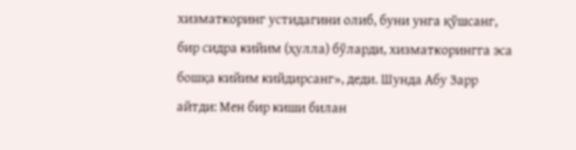хизматкоринг устидагини олиб, буни унга қўшсанг, бир сидра кийим (ҳулла) бўларди, хизматкорингга эса бошқа кийим кийдирсанг», деди. Шунда Абу Зарр айтди: Мен бир киши билан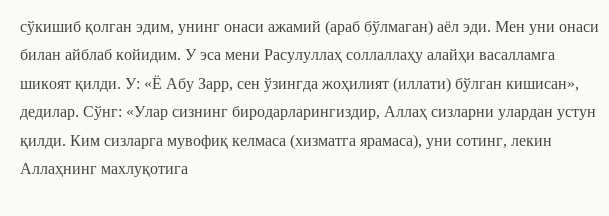сўкишиб қолган эдим, унинг онаси ажамий (араб бўлмаган) аёл эди. Мен уни онаси билан айблаб койидим. У эса мени Расулуллаҳ соллаллаҳу алайҳи васалламга шикоят қилди. У: «Ё Абу Зарр, сен ўзингда жоҳилият (иллати) бўлган кишисан», дедилар. Сўнг: «Улар сизнинг биродарларингиздир, Аллаҳ сизларни улардан устун қилди. Ким сизларга мувофиқ келмаса (хизматга ярамаса), уни сотинг, лекин Аллаҳнинг махлуқотига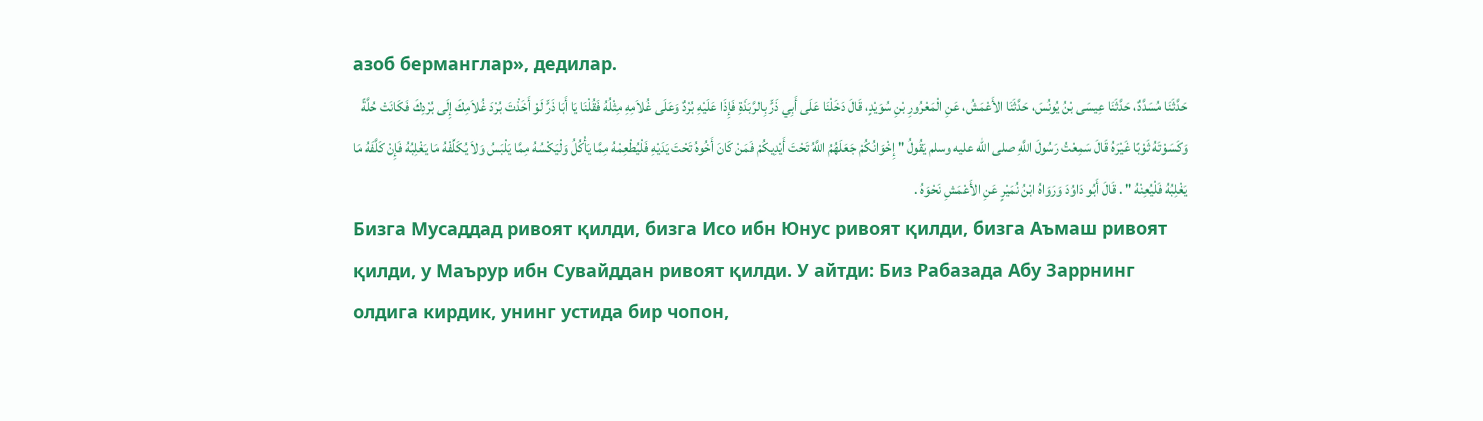азоб берманглар», дедилар.
حَدَّثَنَا مُسَدَّدٌ، حَدَّثَنَا عِيسَى بْنُ يُونُسَ، حَدَّثَنَا الأَعْمَشُ، عَنِ الْمَعْرُورِ بْنِ سُوَيْدٍ، قَالَ دَخَلْنَا عَلَى أَبِي ذَرٍّ بِالرَّبَذَةِ فَإِذَا عَلَيْهِ بُرْدٌ وَعَلَى غُلاَمِهِ مِثْلُهُ فَقُلْنَا يَا أَبَا ذَرٍّ لَوْ أَخَذْتَ بُرْدَ غُلاَمِكَ إِلَى بُرْدِكَ فَكَانَتْ حُلَّةً وَكَسَوْتَهُ ثَوْبًا غَيْرَهُ قَالَ سَمِعْتُ رَسُولَ اللَّهِ صلى الله عليه وسلم يَقُولُ " إِخْوَانُكُمْ جَعَلَهُمُ اللَّهُ تَحْتَ أَيْدِيكُمْ فَمَنْ كَانَ أَخُوهُ تَحْتَ يَدَيْهِ فَلْيُطْعِمْهُ مِمَّا يَأْكُلُ وَلْيَكْسُهُ مِمَّا يَلْبَسُ وَلاَ يُكَلِّفْهُ مَا يَغْلِبُهُ فَإِنْ كَلَّفَهُ مَا يَغْلِبُهُ فَلْيُعِنْهُ " . قَالَ أَبُو دَاوُدَ وَرَوَاهُ ابْنُ نُمَيْرٍ عَنِ الأَعْمَشِ نَحْوَهُ .
Бизга Мусаддад ривоят қилди, бизга Исо ибн Юнус ривоят қилди, бизга Аъмаш ривоят қилди, у Маърур ибн Сувайддан ривоят қилди. У айтди: Биз Рабазада Абу Заррнинг олдига кирдик, унинг устида бир чопон,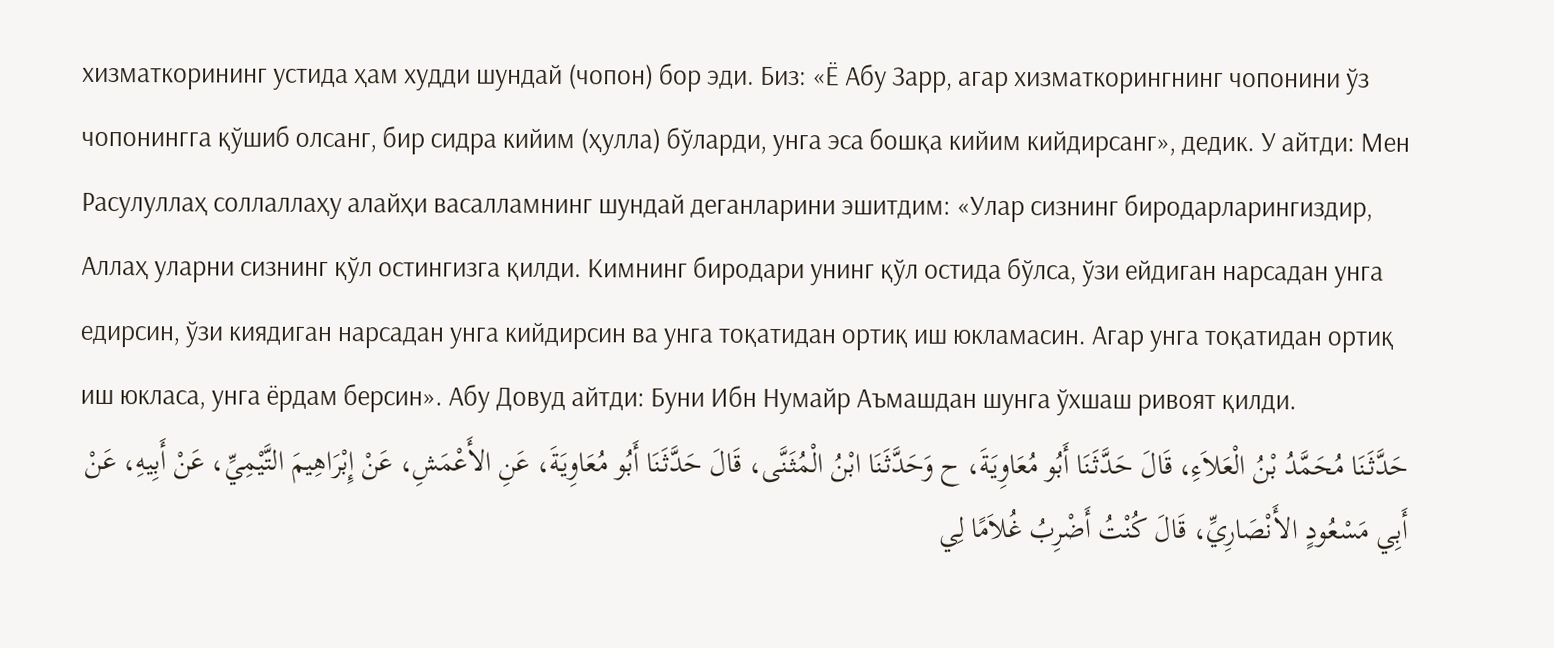хизматкорининг устида ҳам худди шундай (чопон) бор эди. Биз: «Ё Абу Зарр, агар хизматкорингнинг чопонини ўз чопонингга қўшиб олсанг, бир сидра кийим (ҳулла) бўларди, унга эса бошқа кийим кийдирсанг», дедик. У айтди: Мен Расулуллаҳ соллаллаҳу алайҳи васалламнинг шундай деганларини эшитдим: «Улар сизнинг биродарларингиздир, Аллаҳ уларни сизнинг қўл остингизга қилди. Кимнинг биродари унинг қўл остида бўлса, ўзи ейдиган нарсадан унга едирсин, ўзи киядиган нарсадан унга кийдирсин ва унга тоқатидан ортиқ иш юкламасин. Агар унга тоқатидан ортиқ иш юкласа, унга ёрдам берсин». Абу Довуд айтди: Буни Ибн Нумайр Аъмашдан шунга ўхшаш ривоят қилди.
حَدَّثَنَا مُحَمَّدُ بْنُ الْعَلاَءِ، قَالَ حَدَّثَنَا أَبُو مُعَاوِيَةَ، ح وَحَدَّثَنَا ابْنُ الْمُثَنَّى، قَالَ حَدَّثَنَا أَبُو مُعَاوِيَةَ، عَنِ الأَعْمَشِ، عَنْ إِبْرَاهِيمَ التَّيْمِيِّ، عَنْ أَبِيهِ، عَنْ أَبِي مَسْعُودٍ الأَنْصَارِيِّ، قَالَ كُنْتُ أَضْرِبُ غُلاَمًا لِي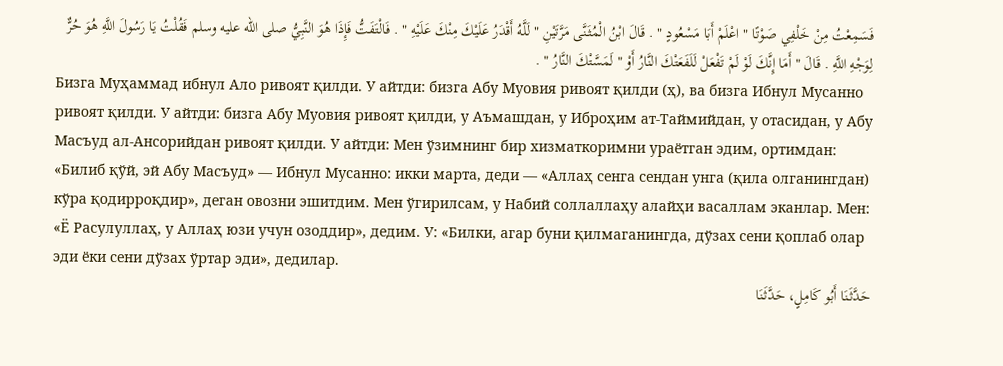فَسَمِعْتُ مِنْ خَلْفِي صَوْتًا " اعْلَمْ أَبَا مَسْعُودٍ " . قَالَ ابْنُ الْمُثَنَّى مَرَّتَيْنِ " لَلَّهُ أَقْدَرُ عَلَيْكَ مِنْكَ عَلَيْهِ " . فَالْتَفَتُّ فَإِذَا هُوَ النَّبِيُّ صلى الله عليه وسلم فَقُلْتُ يَا رَسُولَ اللَّهِ هُوَ حُرٌّ لِوَجْهِ اللَّهِ . قَالَ " أَمَا إِنَّكَ لَوْ لَمْ تَفْعَلْ لَلَفَعَتْكَ النَّارُ أَوْ " لَمَسَّتْكَ النَّارُ " .
Бизга Муҳаммад ибнул Ало ривоят қилди. У айтди: бизга Абу Муовия ривоят қилди (ҳ), ва бизга Ибнул Мусанно ривоят қилди. У айтди: бизга Абу Муовия ривоят қилди, у Аъмашдан, у Иброҳим ат-Таймийдан, у отасидан, у Абу Масъуд ал-Ансорийдан ривоят қилди. У айтди: Мен ўзимнинг бир хизматкоримни ураётган эдим, ортимдан: «Билиб қўй, эй Абу Масъуд» — Ибнул Мусанно: икки марта, деди — «Аллаҳ сенга сендан унга (қила олганингдан) кўра қодирроқдир», деган овозни эшитдим. Мен ўгирилсам, у Набий соллаллаҳу алайҳи васаллам эканлар. Мен: «Ё Расулуллаҳ, у Аллаҳ юзи учун озоддир», дедим. У: «Билки, агар буни қилмаганингда, дўзах сени қоплаб олар эди ёки сени дўзах ўртар эди», дедилар.
حَدَّثَنَا أَبُو كَامِلٍ، حَدَّثَنَا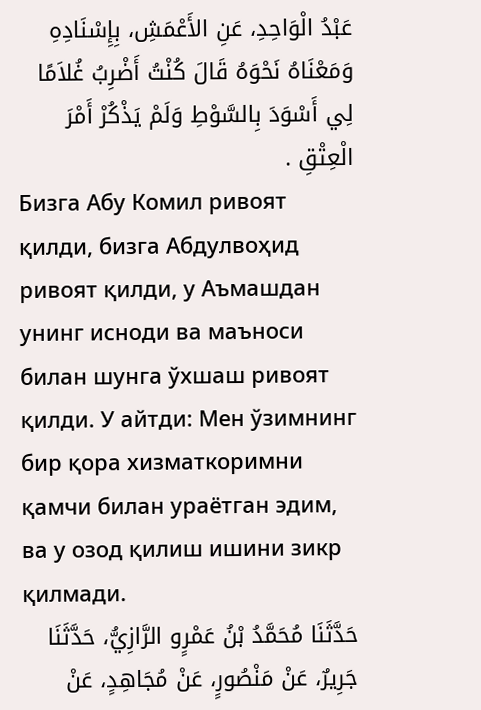عَبْدُ الْوَاحِدِ، عَنِ الأَعْمَشِ، بِإِسْنَادِهِ وَمَعْنَاهُ نَحْوَهُ قَالَ كُنْتُ أَضْرِبُ غُلاَمًا لِي أَسْوَدَ بِالسَّوْطِ وَلَمْ يَذْكُرْ أَمْرَ الْعِتْقِ .
Бизга Абу Комил ривоят қилди, бизга Абдулвоҳид ривоят қилди, у Аъмашдан унинг исноди ва маъноси билан шунга ўхшаш ривоят қилди. У айтди: Мен ўзимнинг бир қора хизматкоримни қамчи билан ураётган эдим, ва у озод қилиш ишини зикр қилмади.
حَدَّثَنَا مُحَمَّدُ بْنُ عَمْرٍو الرَّازِيُّ، حَدَّثَنَا جَرِيرٌ، عَنْ مَنْصُورٍ، عَنْ مُجَاهِدٍ، عَنْ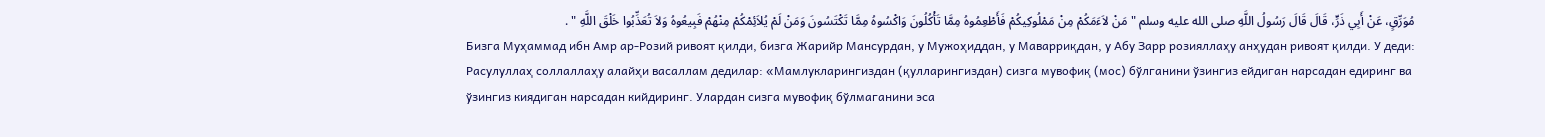مُوَرِّقٍ، عَنْ أَبِي ذَرٍّ، قَالَ قَالَ رَسُولُ اللَّهِ صلى الله عليه وسلم " مَنْ لاَءَمَكُمْ مِنْ مَمْلُوكِيكُمْ فَأَطْعِمُوهُ مِمَّا تَأْكُلُونَ وَاكْسُوهُ مِمَّا تَكْتَسُونَ وَمَنْ لَمْ يُلاَئِمْكُمْ مِنْهُمْ فَبِيعُوهُ وَلاَ تُعَذِّبُوا خَلْقَ اللَّهِ " .
Бизга Муҳаммад ибн Амр ар-Розий ривоят қилди, бизга Жарийр Мансурдан, у Мужоҳиддан, у Маварриқдан, у Абу Зарр розияллаҳу анҳудан ривоят қилди. У деди: Расулуллаҳ соллаллаҳу алайҳи васаллам дедилар: «Мамлукларингиздан (қулларингиздан) сизга мувофиқ (мос) бўлганини ўзингиз ейдиган нарсадан едиринг ва ўзингиз киядиган нарсадан кийдиринг. Улардан сизга мувофиқ бўлмаганини эса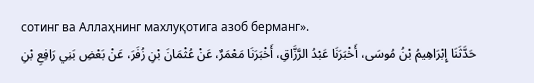сотинг ва Аллаҳнинг махлуқотига азоб берманг».
حَدَّثَنَا إِبْرَاهِيمُ بْنُ مُوسَى، أَخْبَرَنَا عَبْدُ الرَّزَّاقِ، أَخْبَرَنَا مَعْمَرٌ، عَنْ عُثْمَانَ بْنِ زُفَرَ، عَنْ بَعْضِ بَنِي رَافِعِ بْنِ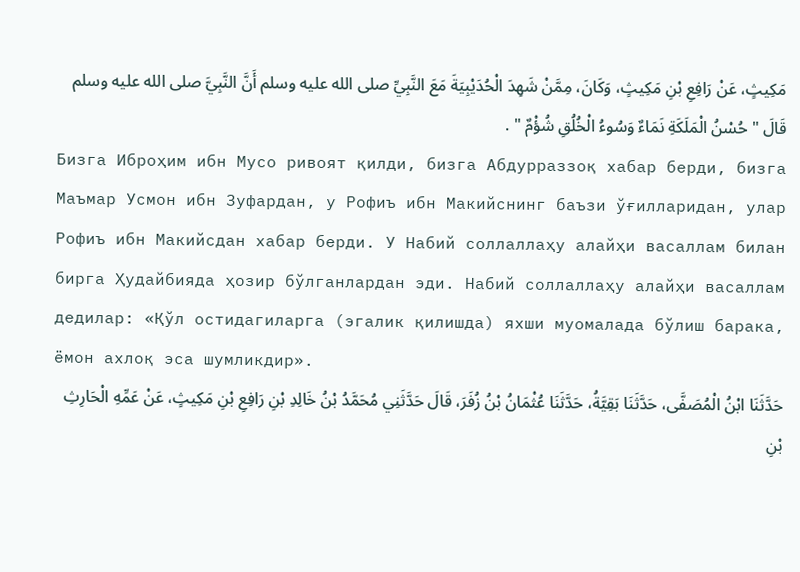مَكِيثٍ، عَنْ رَافِعِ بْنِ مَكِيثٍ، وَكَانَ، مِمَّنْ شَهِدَ الْحُدَيْبِيَةَ مَعَ النَّبِيِّ صلى الله عليه وسلم أَنَّ النَّبِيَّ صلى الله عليه وسلم قَالَ " حُسْنُ الْمَلَكَةِ نَمَاءٌ وَسُوءُ الْخُلُقِ شُؤْمٌ " .
Бизга Иброҳим ибн Мусо ривоят қилди, бизга Абдурраззоқ хабар берди, бизга Маъмар Усмон ибн Зуфардан, у Рофиъ ибн Макийснинг баъзи ўғилларидан, улар Рофиъ ибн Макийсдан хабар берди. У Набий соллаллаҳу алайҳи васаллам билан бирга Ҳудайбияда ҳозир бўлганлардан эди. Набий соллаллаҳу алайҳи васаллам дедилар: «Қўл остидагиларга (эгалик қилишда) яхши муомалада бўлиш барака, ёмон ахлоқ эса шумликдир».
حَدَّثَنَا ابْنُ الْمُصَفَّى، حَدَّثَنَا بَقِيَّةُ، حَدَّثَنَا عُثْمَانُ بْنُ زُفَرَ، قَالَ حَدَّثَنِي مُحَمَّدُ بْنُ خَالِدِ بْنِ رَافِعِ بْنِ مَكِيثٍ، عَنْ عَمِّهِ الْحَارِثِ بْنِ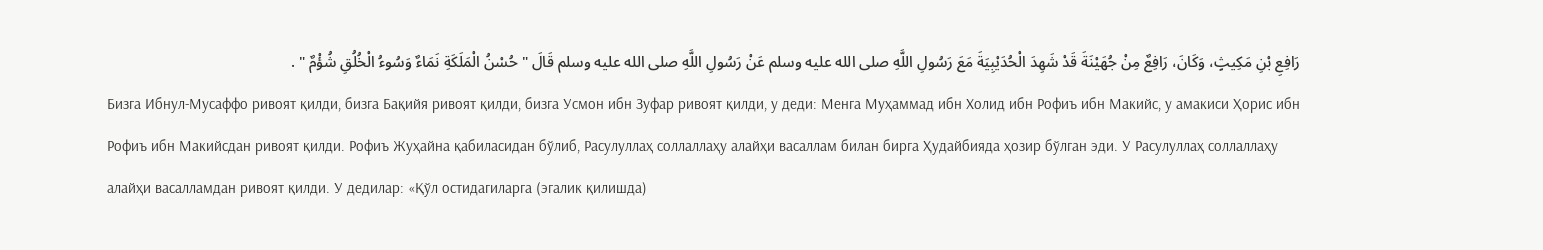رَافِعِ بْنِ مَكِيثٍ، وَكَانَ، رَافِعٌ مِنْ جُهَيْنَةَ قَدْ شَهِدَ الْحُدَيْبِيَةَ مَعَ رَسُولِ اللَّهِ صلى الله عليه وسلم عَنْ رَسُولِ اللَّهِ صلى الله عليه وسلم قَالَ " حُسْنُ الْمَلَكَةِ نَمَاءٌ وَسُوءُ الْخُلُقِ شُؤْمٌ " .
Бизга Ибнул-Мусаффо ривоят қилди, бизга Бақийя ривоят қилди, бизга Усмон ибн Зуфар ривоят қилди, у деди: Менга Муҳаммад ибн Холид ибн Рофиъ ибн Макийс, у амакиси Ҳорис ибн Рофиъ ибн Макийсдан ривоят қилди. Рофиъ Жуҳайна қабиласидан бўлиб, Расулуллаҳ соллаллаҳу алайҳи васаллам билан бирга Ҳудайбияда ҳозир бўлган эди. У Расулуллаҳ соллаллаҳу алайҳи васалламдан ривоят қилди. У дедилар: «Қўл остидагиларга (эгалик қилишда)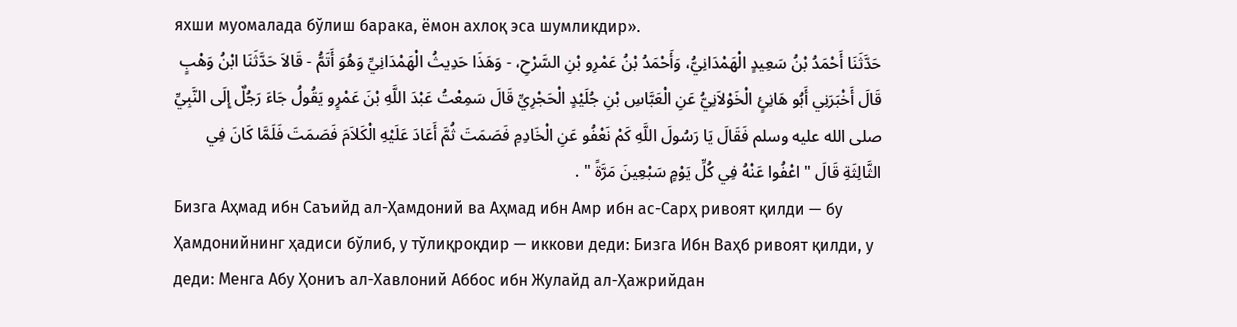яхши муомалада бўлиш барака, ёмон ахлоқ эса шумликдир».
حَدَّثَنَا أَحْمَدُ بْنُ سَعِيدٍ الْهَمْدَانِيُّ، وَأَحْمَدُ بْنُ عَمْرِو بْنِ السَّرْحِ، - وَهَذَا حَدِيثُ الْهَمْدَانِيِّ وَهُوَ أَتَمُّ - قَالاَ حَدَّثَنَا ابْنُ وَهْبٍ قَالَ أَخْبَرَنِي أَبُو هَانِئٍ الْخَوْلاَنِيُّ عَنِ الْعَبَّاسِ بْنِ جُلَيْدٍ الْحَجْرِيِّ قَالَ سَمِعْتُ عَبْدَ اللَّهِ بْنَ عَمْرٍو يَقُولُ جَاءَ رَجُلٌ إِلَى النَّبِيِّ صلى الله عليه وسلم فَقَالَ يَا رَسُولَ اللَّهِ كَمْ نَعْفُو عَنِ الْخَادِمِ فَصَمَتَ ثُمَّ أَعَادَ عَلَيْهِ الْكَلاَمَ فَصَمَتَ فَلَمَّا كَانَ فِي الثَّالِثَةِ قَالَ " اعْفُوا عَنْهُ فِي كُلِّ يَوْمٍ سَبْعِينَ مَرَّةً " .
Бизга Аҳмад ибн Саъийд ал-Ҳамдоний ва Аҳмад ибн Амр ибн ас-Сарҳ ривоят қилди — бу Ҳамдонийнинг ҳадиси бўлиб, у тўлиқроқдир — иккови деди: Бизга Ибн Ваҳб ривоят қилди, у деди: Менга Абу Ҳониъ ал-Хавлоний Аббос ибн Жулайд ал-Ҳажрийдан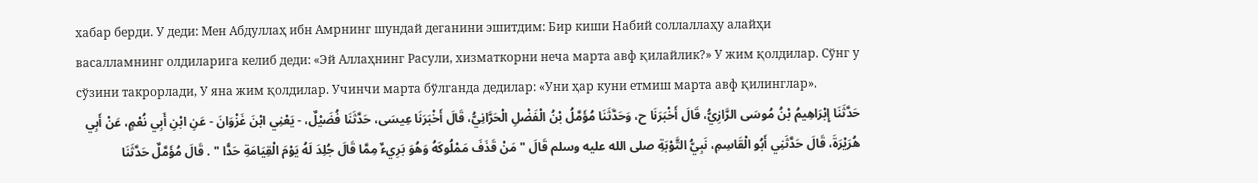хабар берди. У деди: Мен Абдуллаҳ ибн Амрнинг шундай деганини эшитдим: Бир киши Набий соллаллаҳу алайҳи васалламнинг олдиларига келиб деди: «Эй Аллаҳнинг Расули, хизматкорни неча марта авф қилайлик?» У жим қолдилар. Сўнг у сўзини такрорлади, У яна жим қолдилар. Учинчи марта бўлганда дедилар: «Уни ҳар куни етмиш марта авф қилинглар».
حَدَّثَنَا إِبْرَاهِيمُ بْنُ مُوسَى الرَّازِيُّ، قَالَ أَخْبَرَنَا ح، وَحَدَّثَنَا مُؤَمَّلُ بْنُ الْفَضْلِ الْحَرَّانِيُّ، قَالَ أَخْبَرَنَا عِيسَى، حَدَّثَنَا فُضَيْلٌ، - يَعْنِي ابْنَ غَزْوَانَ - عَنِ ابْنِ أَبِي نُعْمٍ، عَنْ أَبِي هُرَيْرَةَ، قَالَ حَدَّثَنِي أَبُو الْقَاسِمِ، نَبِيُّ التَّوْبَةِ صلى الله عليه وسلم قَالَ " مَنْ قَذَفَ مَمْلُوكَهُ وَهُوَ بَرِيءٌ مِمَّا قَالَ جُلِدَ لَهُ يَوْمَ الْقِيَامَةِ حَدًّا " . قَالَ مُؤَمَّلٌ حَدَّثَنَا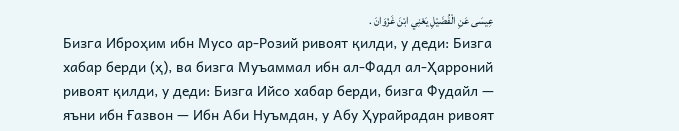عِيسَى عَنِ الْفُضَيْلِ يَعْنِي ابْنَ غَزْوَانَ .
Бизга Иброҳим ибн Мусо ар-Розий ривоят қилди, у деди: Бизга хабар берди (ҳ), ва бизга Муъаммал ибн ал-Фадл ал-Ҳарроний ривоят қилди, у деди: Бизга Ийсо хабар берди, бизга Фудайл — яъни ибн Ғазвон — Ибн Аби Нуъмдан, у Абу Ҳурайрадан ривоят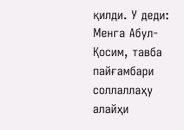қилди. У деди: Менга Абул-Қосим, тавба пайғамбари соллаллаҳу алайҳи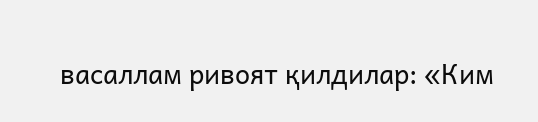васаллам ривоят қилдилар: «Ким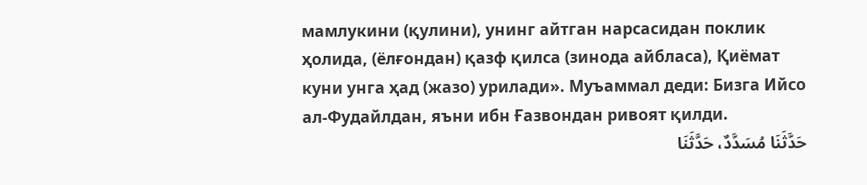мамлукини (қулини), унинг айтган нарсасидан поклик ҳолида, (ёлғондан) қазф қилса (зинода айбласа), Қиёмат куни унга ҳад (жазо) урилади». Муъаммал деди: Бизга Ийсо ал-Фудайлдан, яъни ибн Ғазвондан ривоят қилди.
حَدَّثَنَا مُسَدَّدٌ، حَدَّثَنَا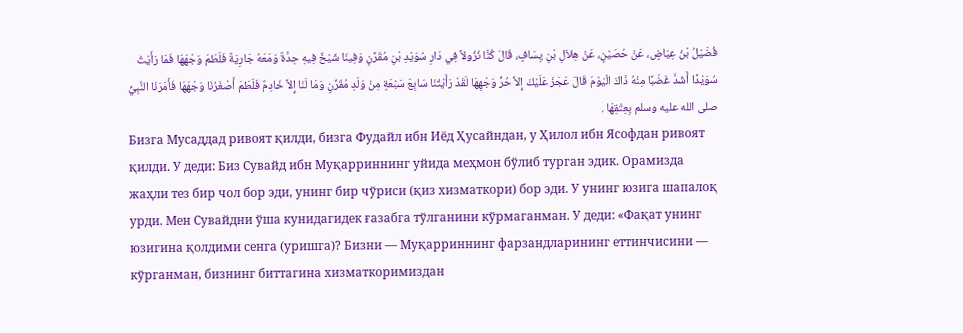فُضَيْلُ بْنُ عِيَاضٍ، عَنْ حُصَيْنٍ، عَنْ هِلاَلِ بْنِ يِسَافٍ، قَالَ كُنَّا نُزُولاً فِي دَارِ سُوَيْدِ بْنِ مُقَرِّنٍ وَفِينَا شَيْخٌ فِيهِ حِدَّةٌ وَمَعَهُ جَارِيَةٌ فَلَطَمَ وَجْهَهَا فَمَا رَأَيْتُ سُوَيْدًا أَشَدَّ غَضَبًا مِنْهُ ذَاكَ الْيَوْمَ قَالَ عَجَزَ عَلَيْكَ إِلاَّ حُرُّ وَجْهِهَا لَقَدْ رَأَيْتُنَا سَابِعَ سَبْعَةٍ مِنْ وَلَدِ مُقَرِّنٍ وَمَا لَنَا إِلاَّ خَادِمٌ فَلَطَمَ أَصْغَرُنَا وَجْهَهَا فَأَمَرَنَا النَّبِيُّ صلى الله عليه وسلم بِعِتْقِهَا .
Бизга Мусаддад ривоят қилди, бизга Фудайл ибн Иёд Ҳусайндан, у Ҳилол ибн Ясофдан ривоят қилди. У деди: Биз Сувайд ибн Муқарриннинг уйида меҳмон бўлиб турган эдик. Орамизда жаҳли тез бир чол бор эди, унинг бир чўриси (қиз хизматкори) бор эди. У унинг юзига шапалоқ урди. Мен Сувайдни ўша кунидагидек ғазабга тўлганини кўрмаганман. У деди: «Фақат унинг юзигина қолдими сенга (уришга)? Бизни — Муқарриннинг фарзандларининг еттинчисини — кўрганман, бизнинг биттагина хизматкоримиздан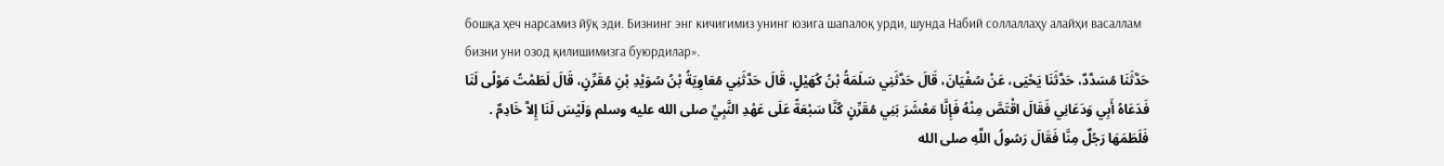бошқа ҳеч нарсамиз йўқ эди. Бизнинг энг кичигимиз унинг юзига шапалоқ урди, шунда Набий соллаллаҳу алайҳи васаллам бизни уни озод қилишимизга буюрдилар».
حَدَّثَنَا مُسَدَّدٌ، حَدَّثَنَا يَحْيَى، عَنْ سُفْيَانَ، قَالَ حَدَّثَنِي سَلَمَةُ بْنُ كُهَيْلٍ، قَالَ حَدَّثَنِي مُعَاوِيَةُ بْنُ سُوَيْدِ بْنِ مُقَرِّنٍ، قَالَ لَطَمْتُ مَوْلًى لَنَا فَدَعَاهُ أَبِي وَدَعَانِي فَقَالَ اقْتَصَّ مِنْهُ فَإِنَّا مَعْشَرَ بَنِي مُقَرِّنٍ كُنَّا سَبْعَةً عَلَى عَهْدِ النَّبِيِّ صلى الله عليه وسلم وَلَيْسَ لَنَا إِلاَّ خَادِمٌ . فَلَطَمَهَا رَجُلٌ مِنَّا فَقَالَ رَسُولُ اللَّهِ صلى الله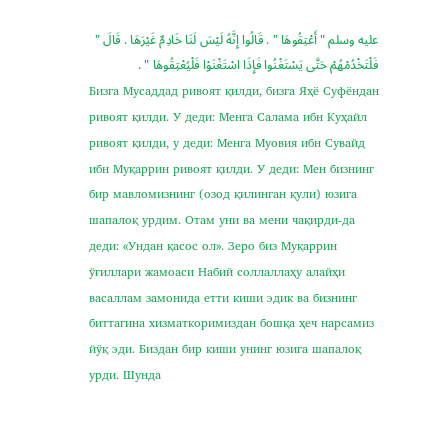عليه وسلم " أَعْتِقُوهَا " . قَالُوا إِنَّهُ لَيْسَ لَنَا خَادِمٌ غَيْرَهَا . قَالَ " فَلْتَخْدُمْهُمْ حَتَّى يَسْتَغْنُوا فَإِذَا اسْتَغْنَوْا فَلْيُعْتِقُوهَا " .
Бизга Мусаддад ривоят қилди, бизга Яҳё Суфёндан ривоят қилди. У деди: Менга Салама ибн Куҳайл ривоят қилди, у деди: Менга Муовия ибн Сувайд ибн Муқаррин ривоят қилди. У деди: Мен бизнинг бир мавломизнинг (озод қилинган қули) юзига шапалоқ урдим. Отам уни ва мени чақирди-да деди: «Ундан қасос ол». Зеро биз Муқаррин ўғиллари жамоаси Набий соллаллаҳу алайҳи васаллам замонида етти киши эдик ва бизнинг биттагина хизматкоримиздан бошқа ҳеч нарсамиз йўқ эди. Биздан бир киши унинг юзига шапалоқ урди. Шунда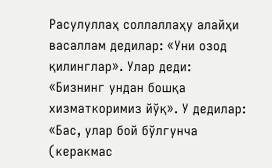Расулуллаҳ соллаллаҳу алайҳи васаллам дедилар: «Уни озод қилинглар». Улар деди: «Бизнинг ундан бошқа хизматкоримиз йўқ». У дедилар: «Бас, улар бой бўлгунча (керакмас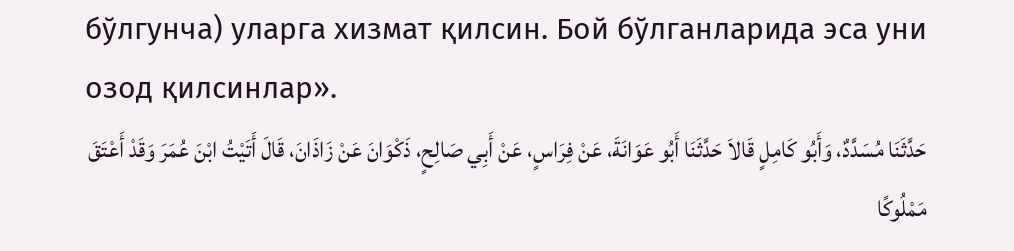бўлгунча) уларга хизмат қилсин. Бой бўлганларида эса уни озод қилсинлар».
حَدَّثَنَا مُسَدَّدٌ، وَأَبُو كَامِلٍ قَالاَ حَدَّثَنَا أَبُو عَوَانَةَ، عَنْ فِرَاسٍ، عَنْ أَبِي صَالِحٍ، ذَكْوَانَ عَنْ زَاذَانَ، قَالَ أَتَيْتُ ابْنَ عُمَرَ وَقَدْ أَعْتَقَ مَمْلُوكًا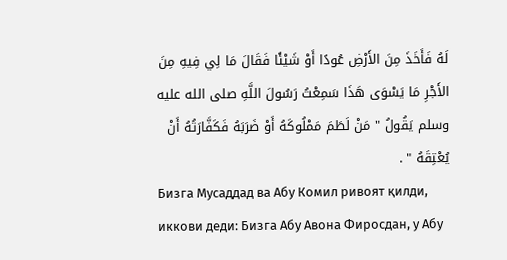لَهُ فَأَخَذَ مِنَ الأَرْضِ عُودًا أَوْ شَيْئًا فَقَالَ مَا لِي فِيهِ مِنَ الأَجْرِ مَا يَسْوَى هَذَا سَمِعْتُ رَسُولَ اللَّهِ صلى الله عليه وسلم يَقُولُ " مَنْ لَطَمَ مَمْلُوكَهُ أَوْ ضَرَبَهُ فَكَفَّارَتُهُ أَنْ يُعْتِقَهُ " .
Бизга Мусаддад ва Абу Комил ривоят қилди, иккови деди: Бизга Абу Авона Фиросдан, у Абу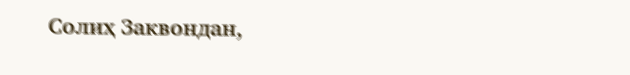Солиҳ Заквондан,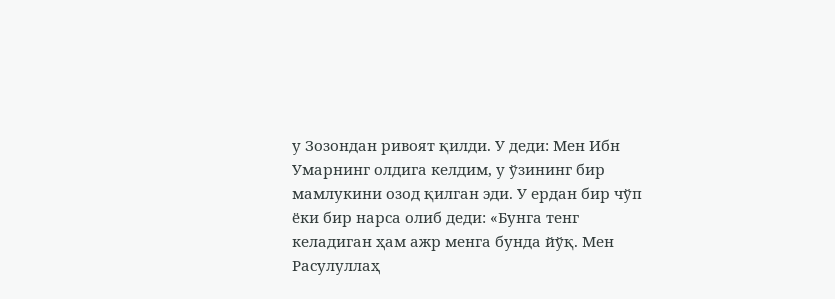у Зозондан ривоят қилди. У деди: Мен Ибн Умарнинг олдига келдим, у ўзининг бир мамлукини озод қилган эди. У ердан бир чўп ёки бир нарса олиб деди: «Бунга тенг келадиган ҳам ажр менга бунда йўқ. Мен Расулуллаҳ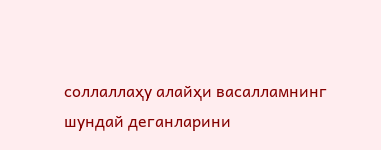соллаллаҳу алайҳи васалламнинг шундай деганларини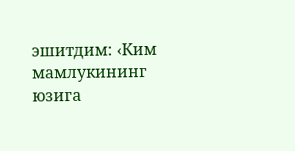эшитдим: ‹Ким мамлукининг юзига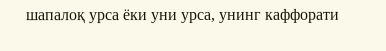шапалоқ урса ёки уни урса, унинг каффорати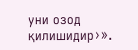уни озод қилишидир›».